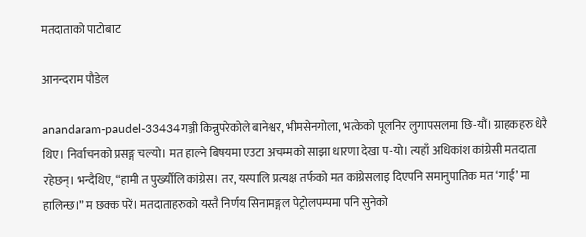मतदाताको पाटोबाट

आनन्दराम पौडेल

anandaram-paudel-33434गञ्जी किन्नुपरेकोले बानेश्वर, भीमसेनगोला, भत्केको पूलनिर लुगापसलमा छि-यौं। ग्राहकहरु धेरै थिए। निर्वाचनको प्रसङ्ग चल्यो। मत हाल्ने बिषयमा एउटा अचम्मको साझा धारणा देखा प-यो। त्यहाँ अधिकांश कांग्रेसी मतदाता रहेछन्। भन्दैथिए, “हामी त पुर्ख्यौलि कांग्रेस। तर, यस्पालि प्रत्यक्ष तर्फको मत कांग्रेसलाइ दिएपनि समानुपातिक मत ‘गाई’ मा हालिन्छ।” म छक्क परें। मतदाताहरुको यस्तै निर्णय सिनामङ्गल पेट्रोलपम्पमा पनि सुनेको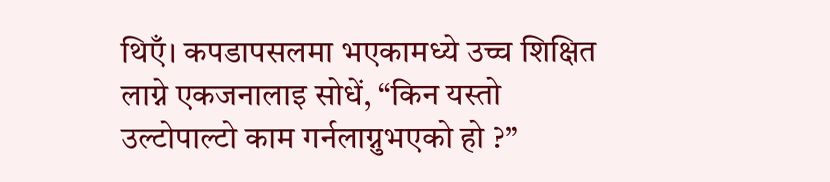थिएँ। कपडापसलमा भएकामध्ये उच्च शिक्षित लाग्ने एकजनालाइ सोधें, “किन यस्तो उल्टोपाल्टो काम गर्नलाग्नुभएको हो ?”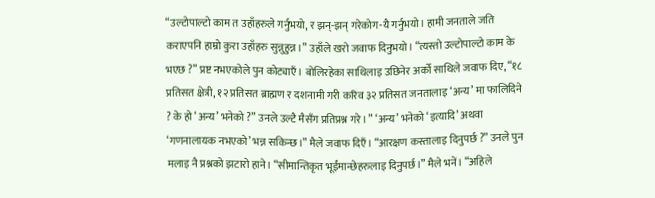“उल्टोपाल्टो काम त उहाँहरुले गर्नुभयो, र झन्-झन् गरेकोग-यै गर्नुभयो। हामी जनताले जति कराएपनि हाम्रो कुरा उहाँहरु सुन्नुहुन्न।” उहाँले खरो जवाफ दिनुभयो। “त्यस्तो उल्टोपाल्टो काम के भएछ ?” प्रष्ट नभएकोले पुन कोट्याएँ। बोलिरहेका साथिलाइ उछिनेर अर्को साथिले जवाफ दिए, “१८ प्रतिसत क्षेत्री, १२ प्रतिसत ब्राह्मण र दशनामी गरी करिव ३२ प्रतिसत जनतालाइ ‘अन्य’ मा फालिदिने ? के हो ‘अन्य’ भनेको ?” उनले उल्टै मैसँग प्रतिप्रश्न गरे। ” ‘अन्य’ भनेको ‘इत्यादि’ अथवा ‘गणनालायक नभएको’ भन्न सकिन्छ।” मैले जवाफ दिएँ। “आरक्षण कस्तालाइ दिनुपर्छ ?” उनले पुन मलाइ नै प्रश्नको झटारो हाने। “सीमान्तिकृत भूईंमान्छेहरुलाइ दिनुपर्छ।” मैले भनें। “अहिले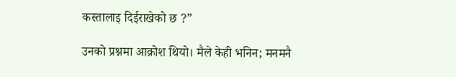कस्तालाइ दिईराखेको छ ?”

उनको प्रश्नमा आक्रोश थियो। मैले केही भनिन; मनमनै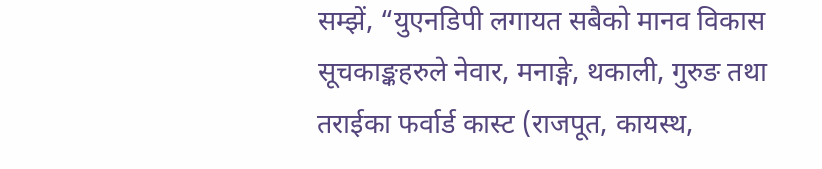सम्झें, “युएनडिपी लगायत सबैको मानव विकास सूचकाङ्कहरुले नेवार, मनाङ्गे, थकाली, गुरुङ तथा तराईका फर्वार्ड कास्ट (राजपूत, कायस्थ,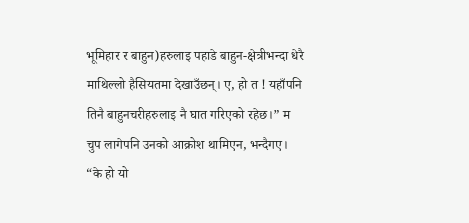भूमिहार र बाहुन)हरुलाइ पहाडे बाहुन-क्षेत्रीभन्दा धेरै माथिल्लो हैसियतमा देखाउँछन्। ए, हो त ! यहाँपनि तिनै बाहुनचरीहरुलाइ नै घात गरिएको रहेछ।” म चुप लागेपनि उनको आक्रोश थामिएन, भन्दैगए। “के हो यो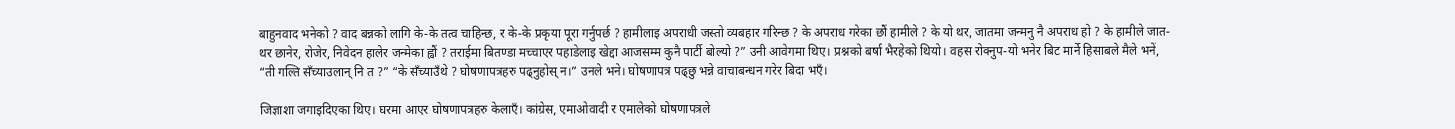बाहुनवाद भनेको ? वाद बन्नको लागि के-के तत्व चाहिन्छ, र के-के प्रकृया पूरा गर्नुपर्छ ? हामीलाइ अपराधी जस्तो व्यबहार गरिन्छ ? के अपराध गरेका छौं हामीले ? के यो थर, जातमा जन्मनु नै अपराध हो ? के हामीले जात-थर छानेर, रोजेर, निवेदन हालेर जन्मेका ह्वौं ? तराईमा बितण्डा मच्चाएर पहाडेलाइ खेद्दा आजसम्म कुनै पार्टी बोल्यो ?” उनी आवेगमा थिए। प्रश्नको बर्षा भैरहेको थियो। वहस रोक्नुप-यो भनेर बिट मार्ने हिसाबले मैले भनें, “ती गल्ति सँच्याउलान् नि त ?” “के सँच्याउँथे ? घोषणापत्रहरु पढ्नुहोस् न।” उनले भने। घोषणापत्र पढ्छु भन्ने वाचाबन्धन गरेर बिदा भएँ।

जिज्ञाशा जगाइदिएका थिए। घरमा आएर घोषणापत्रहरु केलाएँ। कांग्रेस, एमाओवादी र एमालेको घोषणापत्रले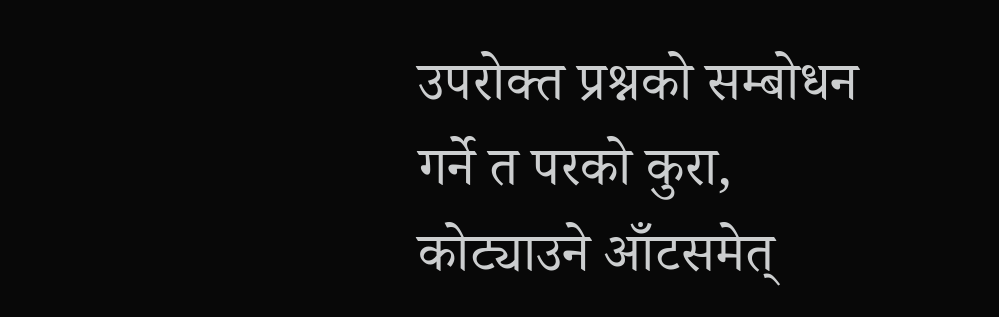उपरोक्त प्रश्नको सम्बोधन गर्ने त परको कुरा, कोट्याउने आँटसमेत्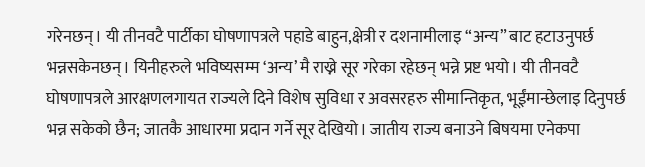गरेनछन्। यी तीनवटै पार्टीका घोषणापत्रले पहाडे बाहुन,क्षेत्री र दशनामीलाइ “अन्य” बाट हटाउनुपर्छ भन्नसकेनछन्। यिनीहरुले भविष्यसम्म ‘अन्य’ मै राख्ने सूर गरेका रहेछन् भन्ने प्रष्ट भयो। यी तीनवटै घोषणापत्रले आरक्षणलगायत राज्यले दिने विशेष सुविधा र अवसरहरु सीमान्तिकृत, भूईंमान्छेलाइ दिनुपर्छ भन्न सकेको छैन; जातकै आधारमा प्रदान गर्ने सूर देखियो। जातीय राज्य बनाउने बिषयमा एनेकपा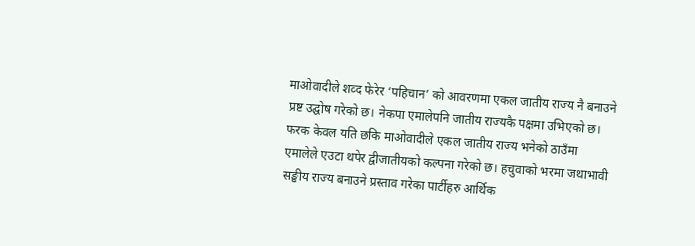माओवादीले शव्द फेरेर ‘पहिचान’ को आवरणमा एकल जातीय राज्य नै बनाउने प्रष्ट उद्घोष गरेको छ। नेकपा एमालेपनि जातीय राज्यकै पक्षमा उभिएको छ। फरक केवल यति छकि माओवादीले एकल जातीय राज्य भनेको ठाउँमा एमालेले एउटा थपेर द्वीजातीयको कल्पना गरेको छ। हचुवाको भरमा जथाभावी सङ्घीय राज्य बनाउने प्रस्ताव गरेका पार्टीहरु आर्थिक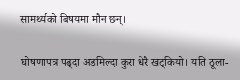सामर्थ्यको बिषयमा मौन छन्।

घोषणापत्र पढ्दा अडमिल्दा कुरा धेरै खट्कियो। यति ठूला-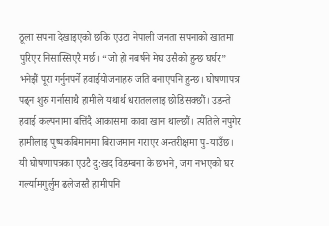ठूला सपना देखाइएको छकि एउटा नेपाली जनता सपनाको खातमा पुरिएर निसास्सिएरै मर्छ। “जो हो नबर्षने मेघ उसैको हुन्छ घर्घर” भनेझैं पूरा गर्नुनपर्ने हवाईयोजनाहरु जति बनाएपनि हुन्छ। घोषणापत्र पढ्न शुरु गर्नासाथै हामीले यथार्थ धरातललाइ छोडिसक्छौं। उडन्ते हवाई कल्पनामा बत्तिंदै आकासमा कावा खान थाल्छौं। त्यतिले नपुगेर हामीलाइ पुष्पकबिमानमा बिराजमान गराएर अन्तरीक्षमा पु-याउँछ। यी घोषणापत्रका एउटै दु:खद विडम्बना के छभने, जग नभएको घर गर्ल्यामगुर्लुम ढलेजस्तै हामीपनि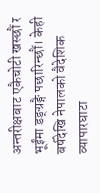अन्तरीक्षबाट एकैचोटी खस्छौं र भूईंमा डङ्ग्रङ्गै पछारिन्छौं। केही बर्षदेखि नेपालको वैदेशिक व्यापारघाटा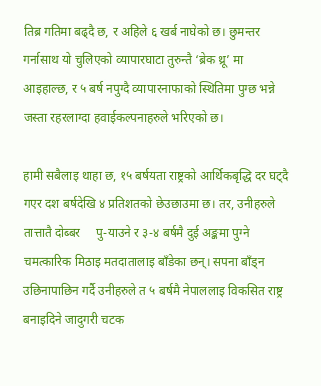तिब्र गतिमा बढ्दै छ, र अहिले ६ खर्ब नाघेको छ। छुमन्तर गर्नासाथ यो चुलिएको व्यापारघाटा तुरुन्तै ‘ब्रेक थ्रू’ मा आइहाल्छ, र ५ बर्ष नपुग्दै व्यापारनाफाको स्थितिमा पुग्छ भन्ने जस्ता रहरलाग्दा हवाईकल्पनाहरुले भरिएको छ।

हामी सबैलाइ थाहा छ, १५ बर्षयता राष्ट्रको आर्थिकबृद्धि दर घट्दै गएर दश बर्षदेखि ४ प्रतिशतको छेउछाउमा छ। तर, उनीहरुले तात्तातै दोब्बर     पु-याउने र ३-४ बर्षमै दुई अङ्कमा पुग्ने चमत्कारिक मिठाइ मतदातालाइ बाँडेका छन्। सपना बाँड्न उछिनापाछिन गर्दै उनीहरुले त ५ बर्षमै नेपाललाइ विकसित राष्ट्र बनाइदिने जादुगरी चटक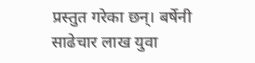प्रस्तुत गरेका छन्। बर्षेनी साढेचार लाख युवा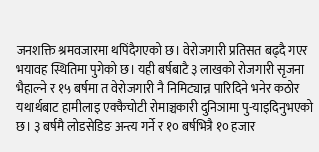जनशक्ति श्रमवजारमा थपिंदैगएको छ। वेरोजगारी प्रतिसत बढ्दै गएर भयावह स्थितिमा पुगेको छ। यही बर्षबाटै ३ लाखको रोजगारी सृजना भैहाल्ने र १५ बर्षमा त वेरोजगारी नै निमिट्यान्न पारिदिने भनेर कठोर यथार्थबाट हामीलाइ एक्कैचोटी रोमाञ्चकारी दुनिञामा पु-याइदिनुभएको छ। ३ बर्षमै लोडसेडिङ अन्त्य गर्ने र १० बर्षभित्रै १० हजार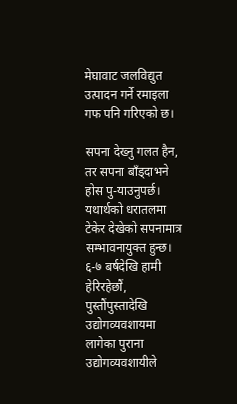मेघावाट जलविद्युत उत्पादन गर्ने रमाइला गफ पनि गरिएको छ।

सपना देख्नु गलत हैन, तर सपना बाँड्दाभने होस पु-याउनुपर्छ। यथार्थको धरातलमा टेकेर देखेको सपनामात्र सम्भावनायुक्त हुन्छ। ६-७ बर्षदेखि हामी हेरिरहेछौं, पुस्तौंपुस्तादेखि उद्योगव्यवशायमा लागेका पुराना उद्योगव्यवशायीले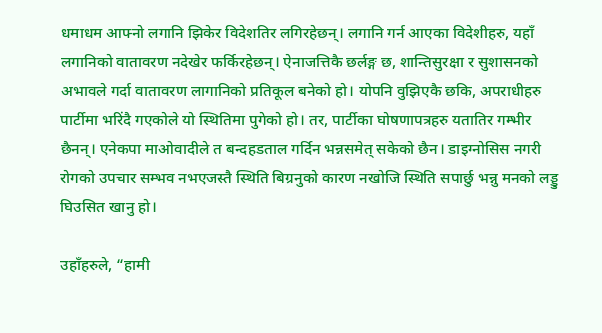धमाधम आफ्नो लगानि झिकेर विदेशतिर लगिरहेछन्। लगानि गर्न आएका विदेशीहरु, यहाँ लगानिको वातावरण नदेखेर फर्किरहेछन्। ऐनाजत्तिकै छर्लङ्ग छ, शान्तिसुरक्षा र सुशासनको अभावले गर्दा वातावरण लागानिको प्रतिकूल बनेको हो। योपनि वुझिएकै छकि, अपराधीहरु पार्टीमा भरिंदै गएकोले यो स्थितिमा पुगेको हो। तर, पार्टीका घोषणापत्रहरु यतातिर गम्भीर छैनन्। एनेकपा माओवादीले त बन्दहडताल गर्दिन भन्नसमेत् सकेको छैन। डाइग्नोसिस नगरी रोगको उपचार सम्भव नभएजस्तै स्थिति बिग्रनुको कारण नखोजि स्थिति सपार्छु भन्नु मनको लड्डु घिउसित खानु हो।

उहाँहरुले, “हामी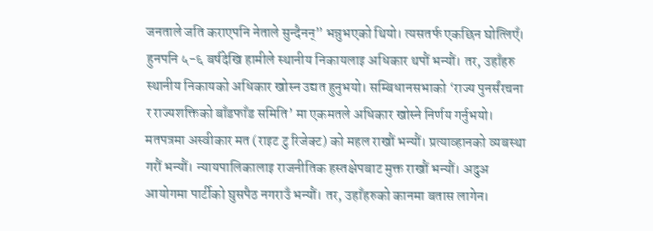जनताले जति कराएपनि नेताले सुन्दैनन्” भन्नुभएको थियो। त्यसतर्फ एकछिन घोत्लिएँ। हुनपनि ५-६ बर्षदेखि हामीले स्थानीय निकायलाइ अधिकार थपौं भन्यौं। तर, उहाँहरु स्थानीय निकायको अधिकार खोस्न उद्यत हुनुभयो। सम्बिधानसभाको ‘राज्य पुनर्संरचना र राज्यशक्तिको बाँडफाँड समिति’ मा एकमतले अधिकार खोस्ने निर्णय गर्नुभयो। मतपत्रमा अस्वीकार मत (राइट टु रिजेक्ट) को महल राखौं भन्यौं। प्रत्याव्हानको व्यबस्था गरौं भन्यौं। न्यायपालिकालाइ राजनीतिक हस्तक्षेपबाट मुक्त राखौं भन्यौं। अदुअ आयोगमा पार्टीको घुसपैठ नगराउँ भन्यौं। तर, उहाँहरुको कानमा बतास लागेन।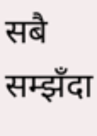सबै सम्झँदा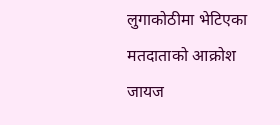लुगाकोठीमा भेटिएका मतदाताको आक्रोश जायज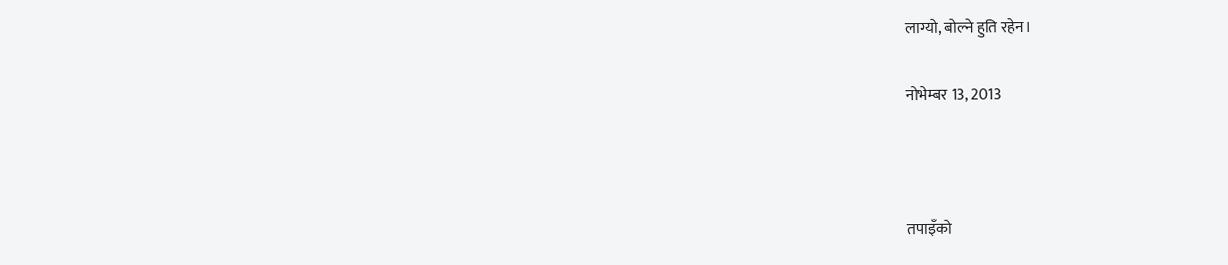लाग्यो, बोल्ने हुति रहेन।

नोभेम्बर 13, 2013



तपाइँको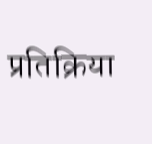प्रतिक्रिया